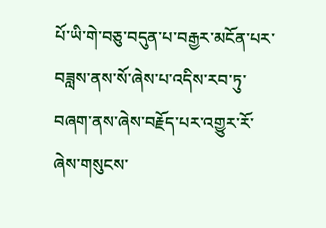པོ་ཡི་གེ་བཅུ་བདུན་པ་བརྒྱར་མངོན་པར་བཟླས་ནས་སོ་ཞེས་པ་འདིས་རབ་ཏུ་བཞག་ནས་ཞེས་བརྗོད་པར་འགྱུར་རོ་ ཞེས་གསུངས་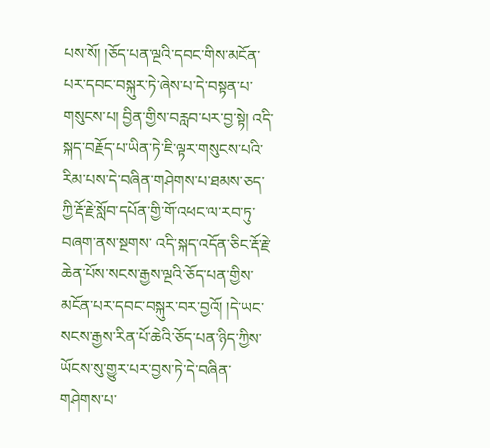པས་སོ། །ཅོད་པན་ལྔའི་དབང་གིས་མངོན་པར་དབང་བསྐུར་ཏེ་ཞེས་པ་དེ་བསྟན་པ་གསུངས་པ། བྱིན་གྱིས་བརླབ་པར་བྱ་སྟེ། འདི་སྐད་བརྗོད་པ་ཡིན་ཏེ་ཇི་ལྟར་གསུངས་པའི་རིམ་པས་དེ་བཞིན་གཤེགས་པ་ཐམས་ཅད་ཀྱི་རྡོ་རྗེ་སློབ་དཔོན་གྱི་གོ་འཕང་ལ་རབ་ཏུ་བཞག་ནས་སྔགས་ འདི་སྐད་འདོན་ཅིང་རྡོ་རྗེ་ཆེན་པོས་སངས་རྒྱས་ལྔའི་ཅོད་པན་གྱིས་མངོན་པར་དབང་བསྐུར་བར་བྱའོ། །དེ་ཡང་སངས་རྒྱས་རིན་པོ་ཆེའི་ཅོད་པན་ཉིད་ཀྱིས་ཡོངས་སུ་གྱུར་པར་བྱས་ཏེ་དེ་བཞིན་གཤེགས་པ་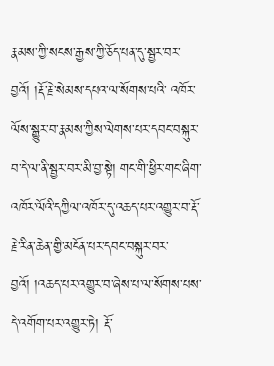རྣམས་ཀྱི་སངས་རྒྱས་ཀྱི་ཅོད་པན་དུ་སྦྱར་བར་བྱའོ། །རྡོ་རྗེ་སེམས་དཔའ་ལ་སོགས་པའི་ འཁོར་ལོས་སྒྱུར་བ་རྣམས་ཀྱིས་ལེགས་པར་དབང་བསྐུར་བ་དེ་ལ་ནི་སྦྱར་བར་མི་བྱ་སྟེ། གང་གི་ཕྱིར་གང་ཞིག་འཁོར་ལོའི་དཀྱིལ་འཁོར་དུ་འཆད་པར་འགྱུར་བ་རྡོ་རྗེ་རིན་ཆེན་གྱི་མངོན་པར་དབང་བསྐུར་བར་བྱའོ། །འཆད་པར་འགྱུར་བ་ཞེས་པ་ལ་སོགས་པས་དེ་འགོག་པར་འགྱུར་ཏེ། རྡོ་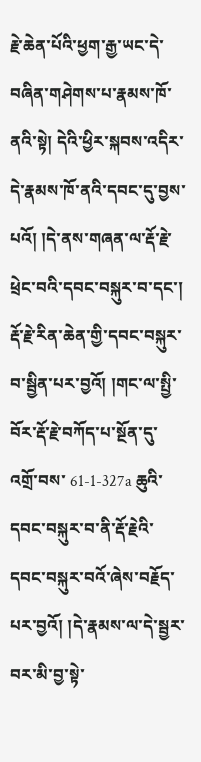རྗེ་ཆེན་པོའི་ཕྱག་རྒྱ་ཡང་དེ་བཞིན་གཤེགས་པ་རྣམས་ཁོ་ནའི་སྟེ། དེའི་ཕྱིར་སྐབས་འདིར་དེ་རྣམས་ཁོ་ནའི་དབང་དུ་བྱས་པའོ། །དེ་ནས་གཞན་ལ་རྡོ་རྗེ་ཕྲེང་བའི་དབང་བསྐུར་བ་དང་། རྡོ་རྗེ་རིན་ཆེན་གྱི་དབང་བསྐུར་བ་སྦྱིན་པར་བྱའོ། །གང་ལ་སྤྱི་བོར་རྡོ་རྗེ་བཀོད་པ་སྔོན་དུ་འགྲོ་བས་ 61-1-327a ཆུའི་དབང་བསྐུར་བ་ནི་རྡོ་རྗེའི་དབང་བསྐུར་བའོ་ཞེས་བརྗོད་པར་བྱའོ། །དེ་རྣམས་ལ་དེ་སྦྱར་བར་མི་བྱ་སྟེ་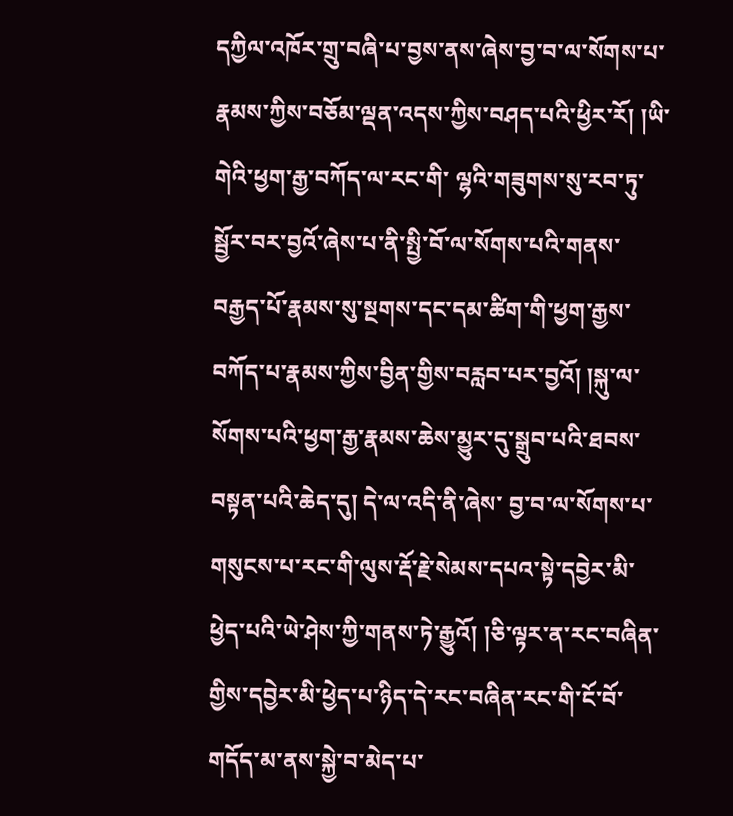དཀྱིལ་འཁོར་གྲུ་བཞི་པ་བྱས་ནས་ཞེས་བྱ་བ་ལ་སོགས་པ་རྣམས་ཀྱིས་བཅོམ་ལྡན་འདས་ཀྱིས་བཤད་པའི་ཕྱིར་རོ། །ཡི་གེའི་ཕྱག་རྒྱ་བཀོད་ལ་རང་གི་ ལྷའི་གཟུགས་སུ་རབ་ཏུ་སྦྱོར་བར་བྱའོ་ཞེས་པ་ནི་སྤྱི་བོ་ལ་སོགས་པའི་གནས་བརྒྱད་པོ་རྣམས་སུ་སྔགས་དང་དམ་ཚིག་གི་ཕྱག་རྒྱས་བཀོད་པ་རྣམས་ཀྱིས་བྱིན་གྱིས་བརླབ་པར་བྱའོ། །སྐུ་ལ་སོགས་པའི་ཕྱག་རྒྱ་རྣམས་ཆེས་མྱུར་དུ་སྒྲུབ་པའི་ཐབས་བསྟན་པའི་ཆེད་དུ། དེ་ལ་འདི་ནི་ཞེས་ བྱ་བ་ལ་སོགས་པ་གསུངས་པ་རང་གི་ལུས་རྡོ་རྗེ་སེམས་དཔའ་སྟེ་དབྱེར་མི་ཕྱེད་པའི་ཡེ་ཤེས་ཀྱི་གནས་ཏེ་རྒྱུའོ། །ཅི་ལྟར་ན་རང་བཞིན་གྱིས་དབྱེར་མི་ཕྱེད་པ་ཉིད་དེ་རང་བཞིན་རང་གི་ངོ་བོ་གདོད་མ་ནས་སྐྱེ་བ་མེད་པ་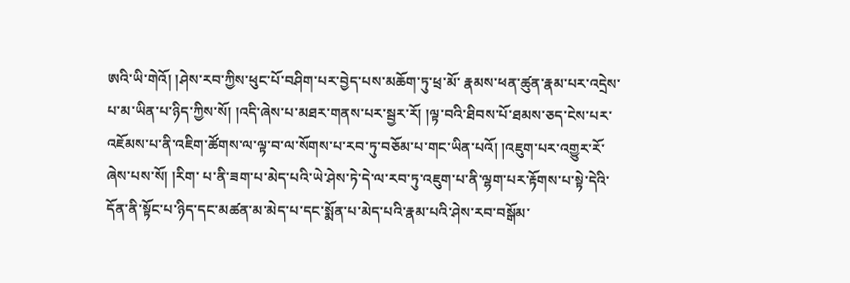ཨའི་ཡི་གེའོ། །ཤེས་རབ་ཀྱིས་ཕུང་པོ་བཤིག་པར་བྱེད་པས་མཆོག་ཏུ་ཕྲ་མོ་ རྣམས་ཕན་ཚུན་རྣམ་པར་འདྲེས་པ་མ་ཡིན་པ་ཉིད་ཀྱིས་སོ། །འདི་ཞེས་པ་མཐར་གནས་པར་སྦྱར་རོ། །ལྟ་བའི་ཐིབས་པོ་ཐམས་ཅད་ངེས་པར་འཇོམས་པ་ནི་འཇིག་ཚོགས་ལ་ལྟ་བ་ལ་སོགས་པ་རབ་ཏུ་བཅོམ་པ་གང་ཡིན་པའོ། །འཇུག་པར་འགྱུར་རོ་ཞེས་པས་སོ། །རིག་ པ་ནི་ཟག་པ་མེད་པའི་ཡེ་ཤེས་ཏེ་དེ་ལ་རབ་ཏུ་འཇུག་པ་ནི་ལྷག་པར་རྟོགས་པ་སྟེ་དེའི་དོན་ནི་སྟོང་པ་ཉིད་དང་མཚན་མ་མེད་པ་དང་སྨོན་པ་མེད་པའི་རྣམ་པའི་ཤེས་རབ་བསྒོམ་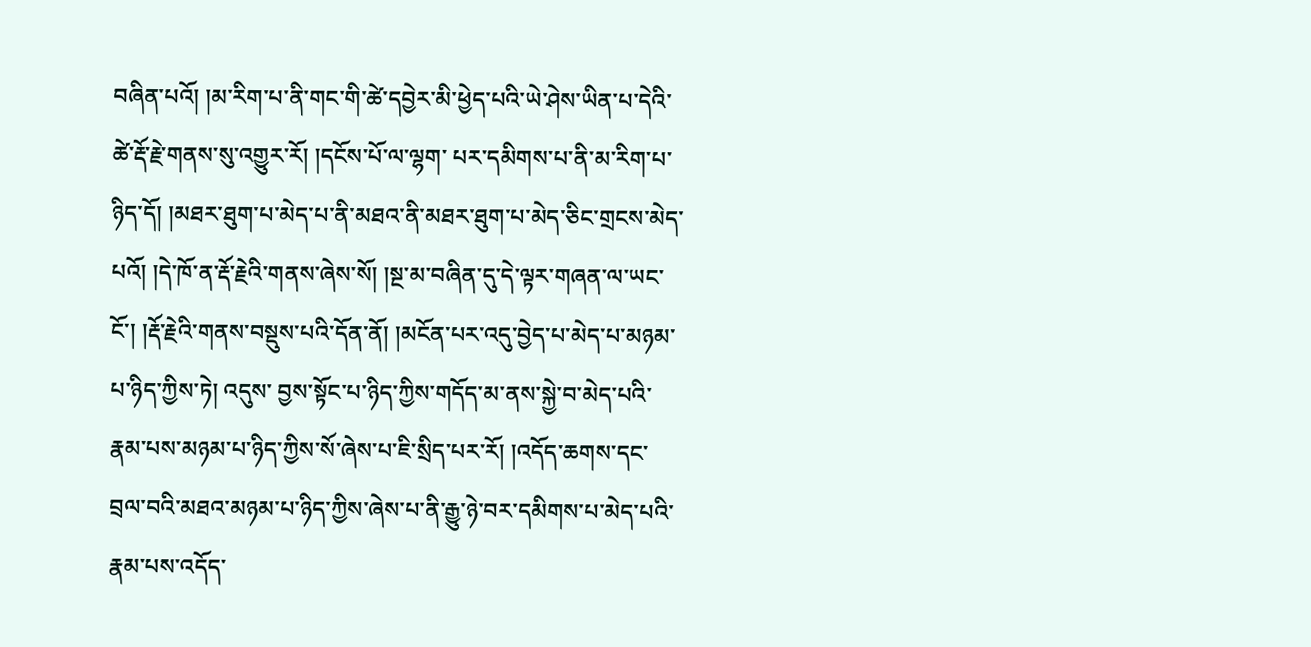བཞིན་པའོ། །མ་རིག་པ་ནི་གང་གི་ཚེ་དབྱེར་མི་ཕྱེད་པའི་ཡེ་ཤེས་ཡིན་པ་དེའི་ཚེ་རྡོ་རྗེ་གནས་སུ་འགྱུར་རོ། །དངོས་པོ་ལ་ལྷག་ པར་དམིགས་པ་ནི་མ་རིག་པ་ཉིད་དོ། །མཐར་ཐུག་པ་མེད་པ་ནི་མཐའ་ནི་མཐར་ཐུག་པ་མེད་ཅིང་གྲངས་མེད་པའོ། །དེ་ཁོ་ན་རྡོ་རྗེའི་གནས་ཞེས་སོ། །སྔ་མ་བཞིན་དུ་དེ་ལྟར་གཞན་ལ་ཡང་ངོ་། །རྡོ་རྗེའི་གནས་བསྡུས་པའི་དོན་ནོ། །མངོན་པར་འདུ་བྱེད་པ་མེད་པ་མཉམ་པ་ཉིད་ཀྱིས་ཏེ། འདུས་ བྱས་སྟོང་པ་ཉིད་ཀྱིས་གདོད་མ་ནས་སྐྱེ་བ་མེད་པའི་རྣམ་པས་མཉམ་པ་ཉིད་ཀྱིས་སོ་ཞེས་པ་ཇི་སྲིད་པར་རོ། །འདོད་ཆགས་དང་བྲལ་བའི་མཐའ་མཉམ་པ་ཉིད་ཀྱིས་ཞེས་པ་ནི་རྒྱུ་ཉེ་བར་དམིགས་པ་མེད་པའི་རྣམ་པས་འདོད་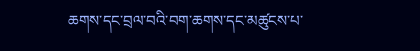ཆགས་དང་བྲལ་བའི་བག་ཆགས་དང་མཚུངས་པ་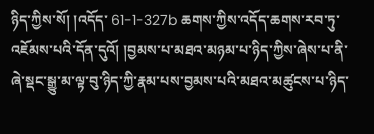ཉིད་ཀྱིས་སོ། །འདོད་ 61-1-327b ཆགས་ཀྱིས་འདོད་ཆགས་རབ་ཏུ་འཇོམས་པའི་དོན་དུའོ། །བྱམས་པ་མཐའ་མཉམ་པ་ཉིད་ཀྱིས་ཞེས་པ་ནི་ཞེ་སྡང་སྒྱུ་མ་ལྟ་བུ་ཉིད་ཀྱི་རྣམ་པས་བྱམས་པའི་མཐའ་མཚུངས་པ་ཉིད་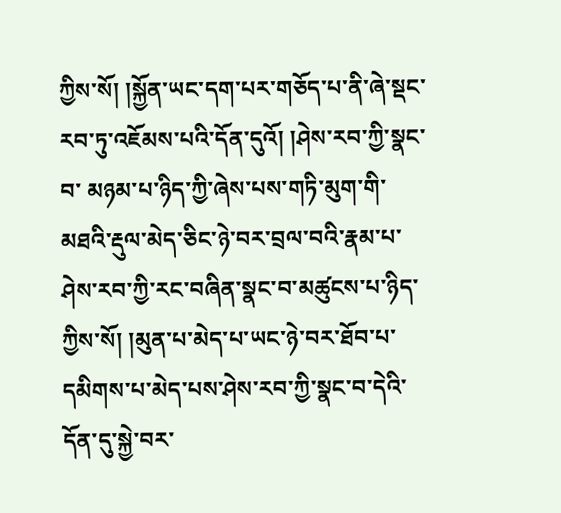ཀྱིས་སོ། །སྐྱོན་ཡང་དག་པར་གཅོད་པ་ནི་ཞེ་སྡང་རབ་ཏུ་འཇོམས་པའི་དོན་དུའོ། །ཤེས་རབ་ཀྱི་སྣང་བ་ མཉམ་པ་ཉིད་ཀྱི་ཞེས་པས་གཏི་མུག་གི་མཐའི་རྡུལ་མེད་ཅིང་ཉེ་བར་བྲལ་བའི་རྣམ་པ་ཤེས་རབ་ཀྱི་རང་བཞིན་སྣང་བ་མཚུངས་པ་ཉིད་ཀྱིས་སོ། །མུན་པ་མེད་པ་ཡང་ཉེ་བར་ཐོབ་པ་དམིགས་པ་མེད་པས་ཤེས་རབ་ཀྱི་སྣང་བ་དེའི་དོན་དུ་སྐྱེ་བར་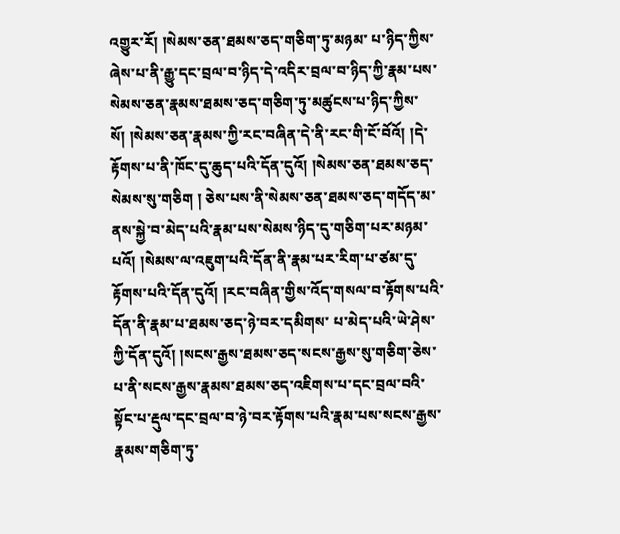འགྱུར་རོ། །སེམས་ཅན་ཐམས་ཅད་གཅིག་ཏུ་མཉམ་ པ་ཉིད་ཀྱིས་ཞེས་པ་ནི་རྒྱུ་དང་བྲལ་བ་ཉིད་དེ་འདིར་བྲལ་བ་ཉིད་ཀྱི་རྣམ་པས་སེམས་ཅན་རྣམས་ཐམས་ཅད་གཅིག་ཏུ་མཚུངས་པ་ཉིད་ཀྱིས་སོ། །སེམས་ཅན་རྣམས་ཀྱི་རང་བཞིན་དེ་ནི་རང་གི་ངོ་བོའོ། །དེ་རྟོགས་པ་ནི་ཁོང་དུ་ཆུད་པའི་དོན་དུའོ། །སེམས་ཅན་ཐམས་ཅད་སེམས་སུ་གཅིག ། ཅེས་པས་ནི་སེམས་ཅན་ཐམས་ཅད་གདོད་མ་ནས་སྐྱེ་བ་མེད་པའི་རྣམ་པས་སེམས་ཉིད་དུ་གཅིག་པར་མཉམ་པའོ། །སེམས་ལ་འཇུག་པའི་དོན་ནི་རྣམ་པར་རིག་པ་ཙམ་དུ་རྟོགས་པའི་དོན་དུའོ། །རང་བཞིན་གྱིས་འོད་གསལ་བ་རྟོགས་པའི་དོན་ནི་རྣམ་པ་ཐམས་ཅད་ཉེ་བར་དམིགས་ པ་མེད་པའི་ཡེ་ཤེས་ཀྱི་དོན་དུའོ། །སངས་རྒྱས་ཐམས་ཅད་སངས་རྒྱས་སུ་གཅིག་ཅེས་པ་ནི་སངས་རྒྱས་རྣམས་ཐམས་ཅད་འཇིགས་པ་དང་བྲལ་བའི་སྟོང་པ་རྡུལ་དང་བྲལ་བ་ཉེ་བར་རྟོགས་པའི་རྣམ་པས་སངས་རྒྱས་རྣམས་གཅིག་ཏུ་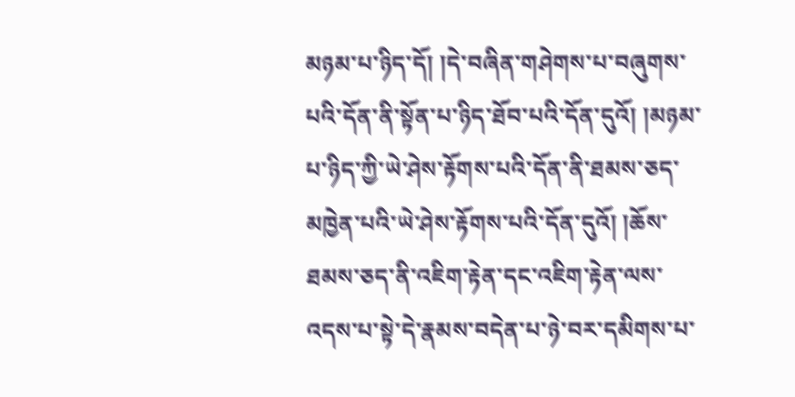མཉམ་པ་ཉིད་དོ། །དེ་བཞིན་གཤེགས་པ་བཞུགས་ པའི་དོན་ནི་སྟོན་པ་ཉིད་ཐོབ་པའི་དོན་དུའོ། །མཉམ་པ་ཉིད་ཀྱི་ཡེ་ཤེས་རྟོགས་པའི་དོན་ནི་ཐམས་ཅད་མཁྱེན་པའི་ཡེ་ཤེས་རྟོགས་པའི་དོན་དུའོ། །ཆོས་ཐམས་ཅད་ནི་འཇིག་རྟེན་དང་འཇིག་རྟེན་ལས་འདས་པ་སྟེ་དེ་རྣམས་བདེན་པ་ཉེ་བར་དམིགས་པ་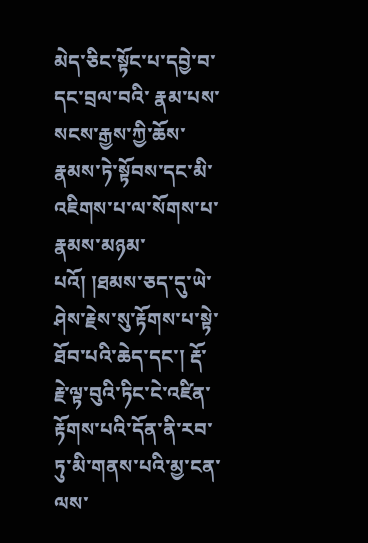མེད་ཅིང་སྟོང་པ་དབྱེ་བ་དང་བྲལ་བའི་ རྣམ་པས་སངས་རྒྱས་ཀྱི་ཆོས་རྣམས་ཏེ་སྟོབས་དང་མི་འཇིགས་པ་ལ་སོགས་པ་རྣམས་མཉམ་པའོ། །ཐམས་ཅད་དུ་ཡེ་ཤེས་རྗེས་སུ་རྟོགས་པ་སྟེ་ཐོབ་པའི་ཆེད་དང་། རྡོ་རྗེ་ལྟ་བུའི་ཏིང་ངེ་འཛིན་རྟོགས་པའི་དོན་ནི་རབ་ཏུ་མི་གནས་པའི་མྱ་ངན་ལས་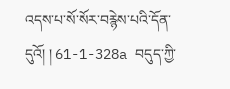འདས་པ་སོ་སོར་བརྙེས་པའི་དོན་དུའོ། ། 61-1-328a བདུད་ཀྱི་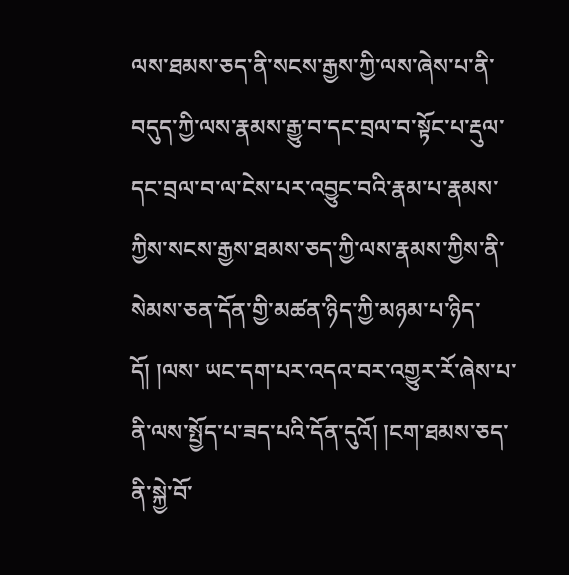ལས་ཐམས་ཅད་ནི་སངས་རྒྱས་ཀྱི་ལས་ཞེས་པ་ནི་བདུད་ཀྱི་ལས་རྣམས་རྒྱུ་བ་དང་བྲལ་བ་སྟོང་པ་རྡུལ་དང་བྲལ་བ་ལ་ངེས་པར་འབྱུང་བའི་རྣམ་པ་རྣམས་ཀྱིས་སངས་རྒྱས་ཐམས་ཅད་ཀྱི་ལས་རྣམས་ཀྱིས་ནི་སེམས་ཅན་དོན་གྱི་མཚན་ཉིད་ཀྱི་མཉམ་པ་ཉིད་དོ། །ལས་ ཡང་དག་པར་འདའ་བར་འགྱུར་རོ་ཞེས་པ་ནི་ལས་སྤྱོད་པ་ཟད་པའི་དོན་དུའོ། །ངག་ཐམས་ཅད་ནི་སྐྱེ་བོ་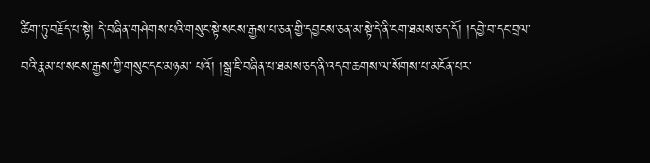ཚིག་ཏུ་བརྗོད་པ་སྟེ། དེ་བཞིན་གཤེགས་པའི་གསུང་སྟེ་སངས་རྒྱས་པ་ཅན་གྱི་དབྱངས་ཅན་མ་སྟེ་དེ་ནི་ངག་ཐམས་ཅད་དོ། །དབྱེ་བ་དང་བྲལ་བའི་རྣམ་པ་སངས་རྒྱས་ཀྱི་གསུང་དང་མཉམ་ པའོ། །སྒྲ་ཇི་བཞིན་པ་ཐམས་ཅད་ནི་འདབ་ཆགས་ལ་སོགས་པ་མངོན་པར་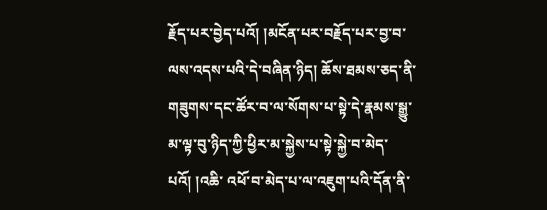རྗོད་པར་བྱེད་པའོ། །མངོན་པར་བརྗོད་པར་བྱ་བ་ལས་འདས་པའི་དེ་བཞིན་ཉིད། ཆོས་ཐམས་ཅད་ནི་གཟུགས་དང་ཚོར་བ་ལ་སོགས་པ་སྟེ་དེ་རྣམས་སྒྱུ་མ་ལྟ་བུ་ཉིད་ཀྱི་ཕྱིར་མ་སྐྱེས་པ་སྟེ་སྐྱེ་བ་མེད་པའོ། །འཆི་ འཕོ་བ་མེད་པ་ལ་འཇུག་པའི་དོན་ནི་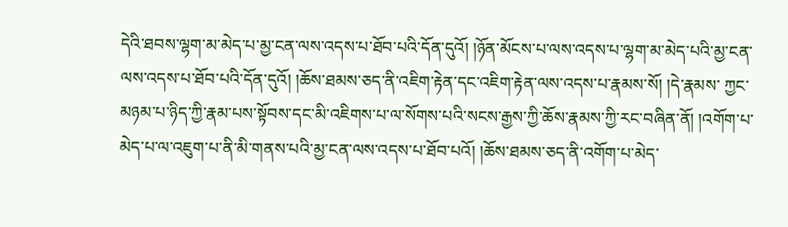དེའི་ཐབས་ལྷག་མ་མེད་པ་མྱ་ངན་ལས་འདས་པ་ཐོབ་པའི་དོན་དུའོ། །ཉོན་མོངས་པ་ལས་འདས་པ་ལྷག་མ་མེད་པའི་མྱ་ངན་ལས་འདས་པ་ཐོབ་པའི་དོན་དུའོ། །ཆོས་ཐམས་ཅད་ནི་འཇིག་རྟེན་དང་འཇིག་རྟེན་ལས་འདས་པ་རྣམས་སོ། །དེ་རྣམས་ ཀྱང་མཉམ་པ་ཉིད་ཀྱི་རྣམ་པས་སྟོབས་དང་མི་འཇིགས་པ་ལ་སོགས་པའི་སངས་རྒྱས་ཀྱི་ཆོས་རྣམས་ཀྱི་རང་བཞིན་ནོ། །འགོག་པ་མེད་པ་ལ་འཇུག་པ་ནི་མི་གནས་པའི་མྱ་ངན་ལས་འདས་པ་ཐོབ་པའོ། །ཆོས་ཐམས་ཅད་ནི་འགོག་པ་མེད་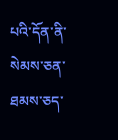པའི་དོན་ནི་སེམས་ཅན་ཐམས་ཅད་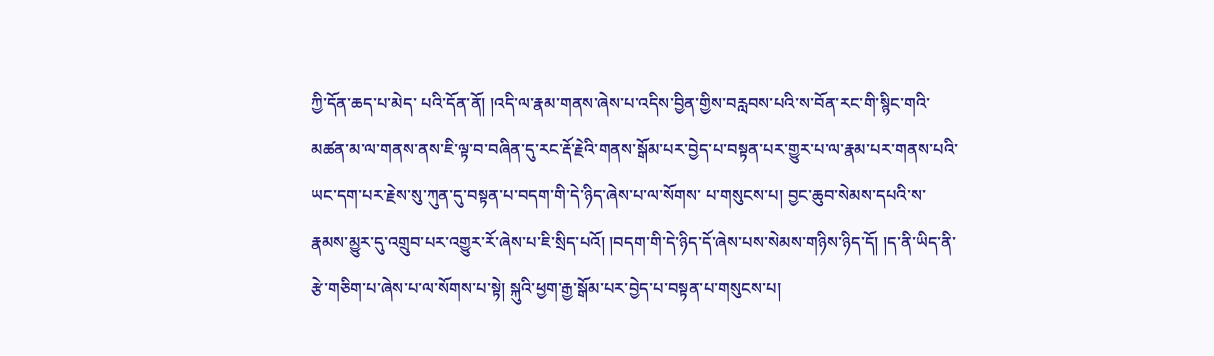ཀྱི་དོན་ཆད་པ་མེད་ པའི་དོན་ནོ། །འདི་ལ་རྣམ་གནས་ཞེས་པ་འདིས་བྱིན་གྱིས་བརླབས་པའི་ས་བོན་རང་གི་སྙིང་གའི་མཚན་མ་ལ་གནས་ནས་ཇི་ལྟ་བ་བཞིན་དུ་རང་རྡོ་རྗེའི་གནས་སྒོམ་པར་བྱེད་པ་བསྟན་པར་གྱུར་པ་ལ་རྣམ་པར་གནས་པའི་ཡང་དག་པར་རྗེས་སུ་ཀུན་དུ་བསྟན་པ་བདག་གི་དེ་ཉིད་ཞེས་པ་ལ་སོགས་ པ་གསུངས་པ། བྱང་ཆུབ་སེམས་དཔའི་ས་རྣམས་མྱུར་དུ་འགྲུབ་པར་འགྱུར་རོ་ཞེས་པ་ཇི་སྲིད་པའོ། །བདག་གི་དེ་ཉིད་དོ་ཞེས་པས་སེམས་གཉིས་ཉིད་དོ། །ད་ནི་ཡིད་ནི་རྩེ་གཅིག་པ་ཞེས་པ་ལ་སོགས་པ་སྟེ། སྐུའི་ཕྱག་རྒྱ་སྒོམ་པར་བྱེད་པ་བསྟན་པ་གསུངས་པ།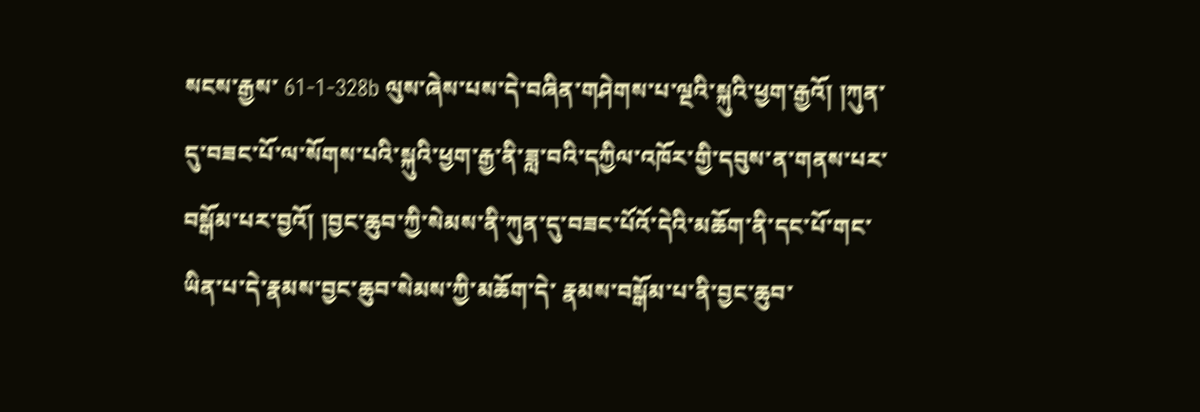སངས་རྒྱས་ 61-1-328b ལུས་ཞེས་པས་དེ་བཞིན་གཤེགས་པ་ལྔའི་སྐུའི་ཕྱག་རྒྱའོ། །ཀུན་དུ་བཟང་པོ་ལ་སོགས་པའི་སྐུའི་ཕྱག་རྒྱ་ནི་ཟླ་བའི་དཀྱིལ་འཁོར་གྱི་དབུས་ན་གནས་པར་བསྒོམ་པར་བྱའོ། །བྱང་ཆུབ་ཀྱི་སེམས་ནི་ཀུན་དུ་བཟང་པོའོ་དེའི་མཆོག་ནི་དང་པོ་གང་ཡིན་པ་དེ་རྣམས་བྱང་ཆུབ་སེམས་ཀྱི་མཆོག་དེ་ རྣམས་བསྒོམ་པ་ནི་བྱང་ཆུབ་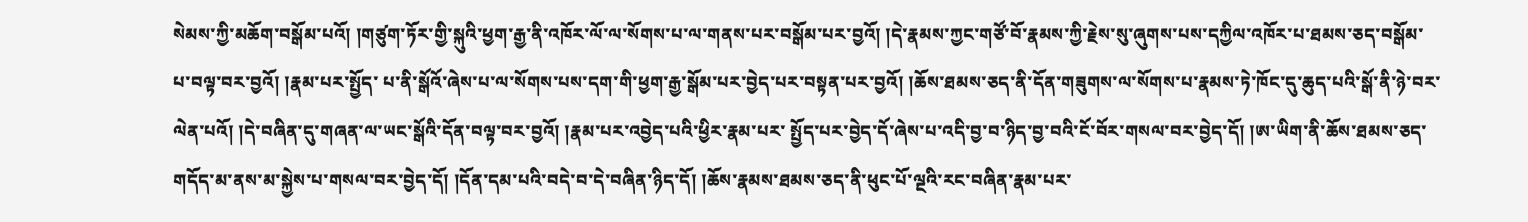སེམས་ཀྱི་མཆོག་བསྒོམ་པའོ། །གཙུག་ཏོར་གྱི་སྐུའི་ཕྱག་རྒྱ་ནི་འཁོར་ལོ་ལ་སོགས་པ་ལ་གནས་པར་བསྒོམ་པར་བྱའོ། །དེ་རྣམས་ཀྱང་གཙོ་བོ་རྣམས་ཀྱི་རྗེས་སུ་ཞུགས་པས་དཀྱིལ་འཁོར་པ་ཐམས་ཅད་བསྒོམ་པ་བལྟ་བར་བྱའོ། །རྣམ་པར་སྤྱོད་ པ་ནི་སྒོའོ་ཞེས་པ་ལ་སོགས་པས་དག་གི་ཕྱག་རྒྱ་སྒོམ་པར་བྱེད་པར་བསྟན་པར་བྱའོ། །ཆོས་ཐམས་ཅད་ནི་དོན་གཟུགས་ལ་སོགས་པ་རྣམས་ཏེ་ཁོང་དུ་ཆུད་པའི་སྒོ་ནི་ཉེ་བར་ལེན་པའོ། །དེ་བཞིན་དུ་གཞན་ལ་ཡང་སྒོའི་དོན་བལྟ་བར་བྱའོ། །རྣམ་པར་འབྱེད་པའི་ཕྱིར་རྣམ་པར་ སྤྱོད་པར་བྱེད་དོ་ཞེས་པ་འདི་བྱ་བ་ཉིད་བྱ་བའི་ངོ་བོར་གསལ་བར་བྱེད་དོ། །ཨ་ཡིག་ནི་ཆོས་ཐམས་ཅད་གདོད་མ་ནས་མ་སྐྱེས་པ་གསལ་བར་བྱེད་དོ། །དོན་དམ་པའི་བདེ་བ་དེ་བཞིན་ཉིད་དོ། །ཆོས་རྣམས་ཐམས་ཅད་ནི་ཕུང་པོ་ལྔའི་རང་བཞིན་རྣམ་པར་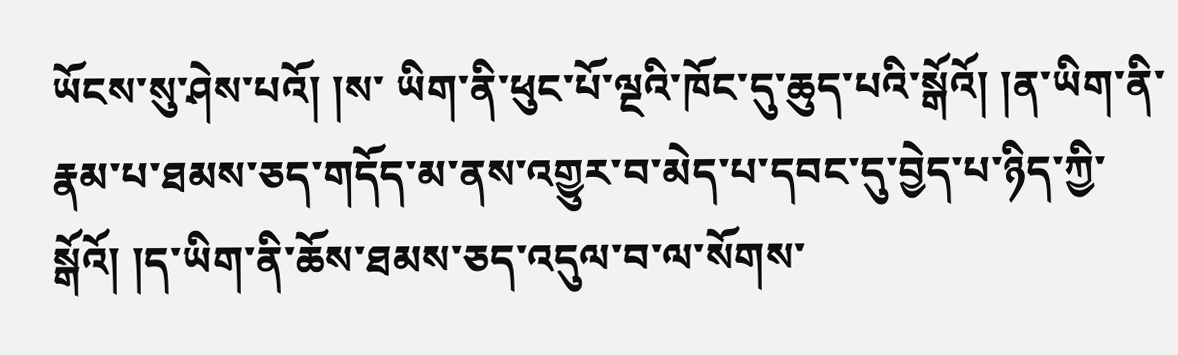ཡོངས་སུ་ཤེས་པའོ། །ས་ ཡིག་ནི་ཕུང་པོ་ལྔའི་ཁོང་དུ་ཆུད་པའི་སྒོའོ། །ན་ཡིག་ནི་རྣམ་པ་ཐམས་ཅད་གདོད་མ་ནས་འགྱུར་བ་མེད་པ་དབང་དུ་བྱེད་པ་ཉིད་ཀྱི་སྒོའོ། །ད་ཡིག་ནི་ཆོས་ཐམས་ཅད་འདུལ་བ་ལ་སོགས་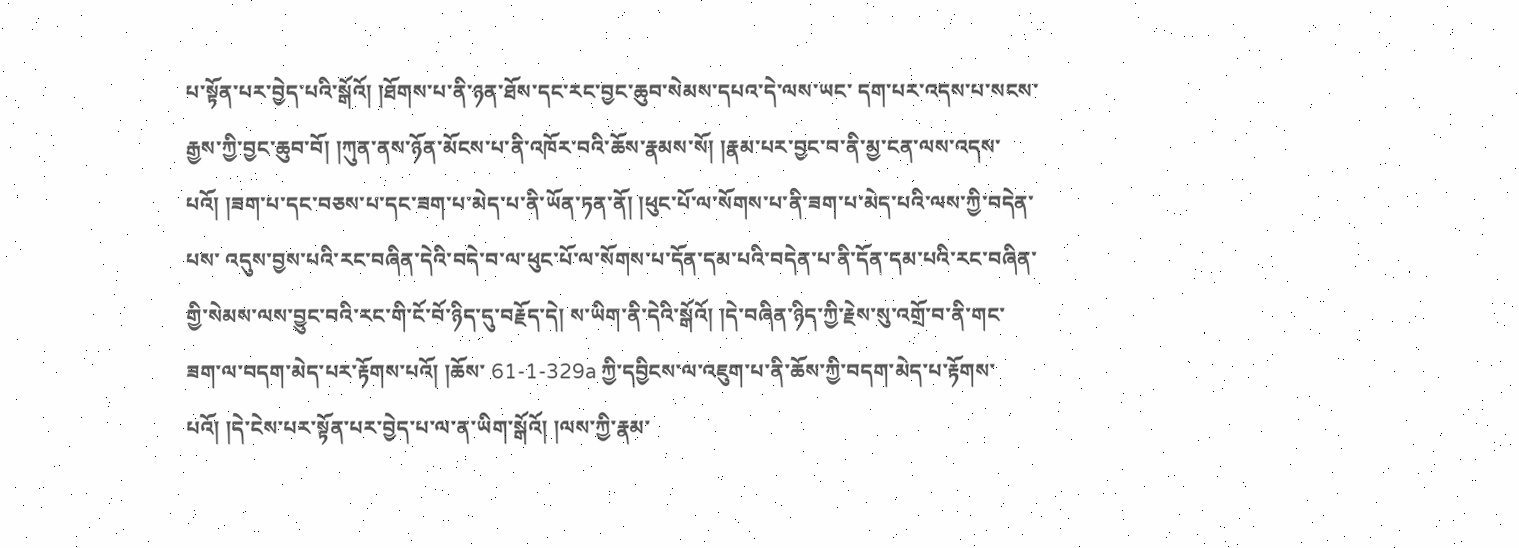པ་སྟོན་པར་བྱེད་པའི་སྒོའོ། །ཐོགས་པ་ནི་ཉན་ཐོས་དང་རང་བྱང་ཆུབ་སེམས་དཔའ་དེ་ལས་ཡང་ དག་པར་འདས་པ་སངས་རྒྱས་ཀྱི་བྱང་ཆུབ་བོ། །ཀུན་ནས་ཉོན་མོངས་པ་ནི་འཁོར་བའི་ཆོས་རྣམས་སོ། །རྣམ་པར་བྱང་བ་ནི་མྱ་ངན་ལས་འདས་པའོ། །ཟག་པ་དང་བཅས་པ་དང་ཟག་པ་མེད་པ་ནི་ཡོན་ཏན་ནོ། །ཕུང་པོ་ལ་སོགས་པ་ནི་ཟག་པ་མེད་པའི་ལས་ཀྱི་བདེན་པས་ འདུས་བྱས་པའི་རང་བཞིན་དེའི་བདེ་བ་ལ་ཕུང་པོ་ལ་སོགས་པ་དོན་དམ་པའི་བདེན་པ་ནི་དོན་དམ་པའི་རང་བཞིན་གྱི་སེམས་ལས་བྱུང་བའི་རང་གི་ངོ་བོ་ཉིད་དུ་བརྗོད་དེ། ས་ཡིག་ནི་དེའི་སྒོའོ། །དེ་བཞིན་ཉིད་ཀྱི་རྗེས་སུ་འགྲོ་བ་ནི་གང་ཟག་ལ་བདག་མེད་པར་རྟོགས་པའོ། །ཆོས་ 61-1-329a ཀྱི་དབྱིངས་ལ་འཇུག་པ་ནི་ཆོས་ཀྱི་བདག་མེད་པ་རྟོགས་པའོ། །དེ་ངེས་པར་སྟོན་པར་བྱེད་པ་ལ་ན་ཡིག་སྒོའོ། །ལས་ཀྱི་རྣམ་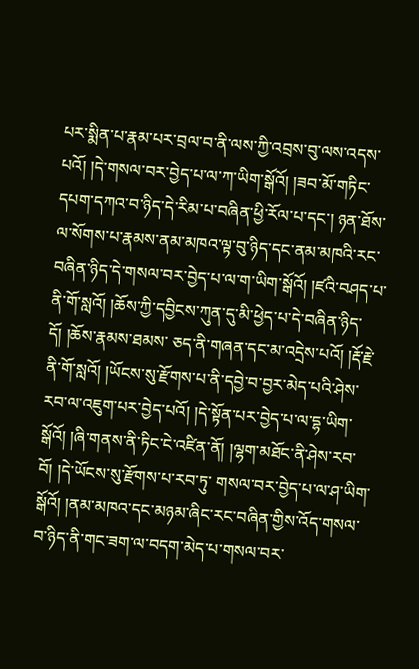པར་སྨིན་པ་རྣམ་པར་བྲལ་བ་ནི་ལས་ཀྱི་འབྲས་བུ་ལས་འདས་པའོ། །དེ་གསལ་བར་བྱེད་པ་ལ་ཀ་ཡིག་སྒོའོ། །ཟབ་མོ་གཏིང་ དཔག་དཀའ་བ་ཉིད་དེ་རིམ་པ་བཞིན་ཕྱི་རོལ་པ་དང་། ཉན་ཐོས་ལ་སོགས་པ་རྣམས་ནམ་མཁའ་ལྟ་བུ་ཉིད་དང་ནམ་མཁའི་རང་བཞིན་ཉིད་དེ་གསལ་བར་བྱེད་པ་ལ་ག་ཡིག་སྒོའོ། །ཛའི་བཤད་པ་ནི་གོ་སླའོ། །ཆོས་ཀྱི་དབྱིངས་ཀུན་དུ་མི་ཕྱེད་པ་དེ་བཞིན་ཉིད་དོ། །ཆོས་རྣམས་ཐམས་ ཅད་ནི་གཞན་དང་མ་འདྲེས་པའོ། །རྡོ་རྗེ་ནི་གོ་སླའོ། །ཡོངས་སུ་རྫོགས་པ་ནི་དབྱེ་བ་བྱར་མེད་པའི་ཤེས་རབ་ལ་འཇུག་པར་བྱེད་པའོ། །དེ་སྟོན་པར་བྱེད་པ་ལ་དྷ་ཡིག་སྒོའོ། །ཞི་གནས་ནི་ཏིང་ངེ་འཛིན་ནོ། །ལྷག་མཐོང་ནི་ཤེས་རབ་བོ། །དེ་ཡོངས་སུ་རྫོགས་པ་རབ་ཏུ་ གསལ་བར་བྱེད་པ་ལ་ཤ་ཡིག་སྒོའོ། །ནམ་མཁའ་དང་མཉམ་ཞིང་རང་བཞིན་གྱིས་འོད་གསལ་བ་ཉིད་ནི་གང་ཟག་ལ་བདག་མེད་པ་གསལ་བར་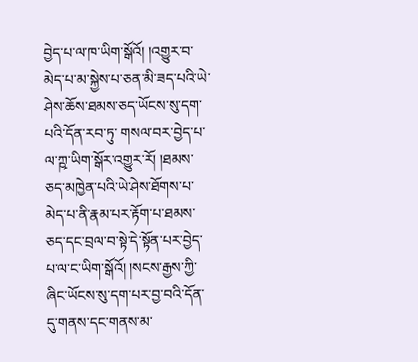བྱེད་པ་ལ་ཁ་ཡིག་སྒོའོ། །འགྱུར་བ་མེད་པ་མ་སྐྱེས་པ་ཅན་མི་ཟད་པའི་ཡེ་ཤེས་ཆོས་ཐམས་ཅད་ཡོངས་སུ་དག་པའི་དོན་རབ་ཏུ་ གསལ་བར་བྱེད་པ་ལ་ཀྵ་ཡིག་སྒོར་འགྱུར་རོ། །ཐམས་ཅད་མཁྱེན་པའི་ཡེ་ཤེས་ཐོགས་པ་མེད་པ་ནི་རྣམ་པར་རྟོག་པ་ཐམས་ཅད་དང་བྲལ་བ་སྟེ་དེ་སྟོན་པར་བྱེད་པ་ལ་ང་ཡིག་སྒོའོ། །སངས་རྒྱས་ཀྱི་ཞིང་ཡོངས་སུ་དག་པར་བྱ་བའི་དོན་དུ་གནས་དང་གནས་མ་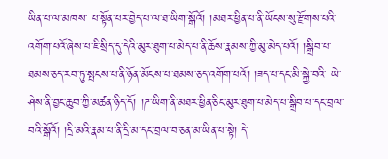ཡིན་པ་ལ་མཁས་ པ་སྟོན་པར་བྱེད་པ་ལ་ཐ་ཡིག་སྒོའོ། །མཐར་ཕྱིན་པ་ནི་ཡོངས་སུ་རྫོགས་པའི་འགོག་པའོ་ཞེས་པ་ཇི་སྲིད་དུ་དེའི་མུར་ཐུག་པ་མེད་པ་ནི་ཆོས་རྣམས་ཀྱི་མུ་མེད་པའོ། །སྒྲིབ་པ་ཐམས་ཅད་རབ་ཏུ་སྤངས་པ་ནི་ཉོན་མོངས་པ་ཐམས་ཅད་འགོག་པའོ། །ཟད་པ་དང་མི་སྐྱེ་བའི་ ཡེ་ཤེས་ནི་བྱང་ཆུབ་ཀྱི་མཚན་ཉིད་དོ། །ཌ་ཡིག་ནི་མཐར་ཕྱིན་ཅིང་མུར་ཐུག་པ་མེད་པ་སྒྲིབ་པ་དང་བྲལ་བའི་སྒོའོ། །དྲི་མའི་རྣམ་པ་ནི་དྲི་མ་དང་བྲལ་བ་ཅན་མ་ཡིན་པ་སྟེ། དེ་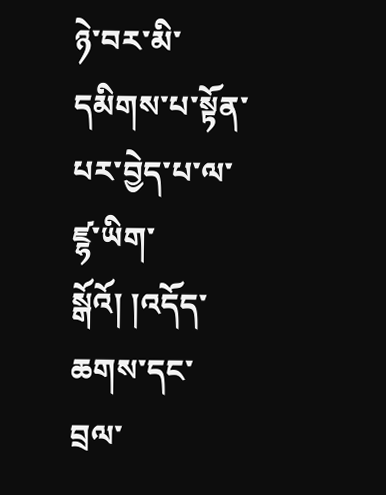ཉེ་བར་མི་དམིགས་པ་སྟོན་པར་བྱེད་པ་ལ་ཛྷ་ཡིག་སྒོའོ། །འདོད་ཆགས་དང་བྲལ་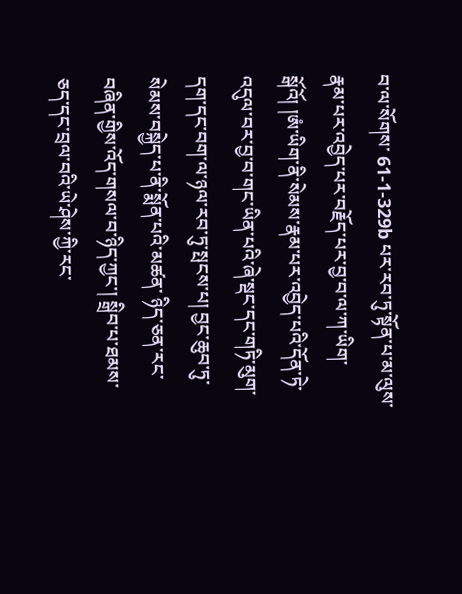བ་ལ་སོགས་ 61-1-329b པར་རབ་ཏུ་སྟོན་པ་མ་ལུས་རྣམ་པར་འབྱེད་པར་བརྗོད་པར་བྱ་བ་ལ་ཀ་ཡིག་སྒོའོ། །ཨཾ་ཡིག་ནི་སེམས་རྣམ་པར་འབྱེད་པའི་དོན་ཏེ་འདུལ་བར་བྱ་བ་གང་ཡིན་པའི་ཞེ་སྡང་དང་གཏི་མུག་དག་དང་བག་ལ་ཉལ་རབ་ཏུ་སྤངས་པ། བྱང་ཆུབ་ཏུ་སེམས་བསྐྱེད་པ་ནི་སྨོན་པའི་མཚན་ ཉིད་ཅན་རང་བཞིན་གྱིས་འོད་གསལ་བ་ཉིད་ཀྱང་། སྒྲིབ་པ་ཐམས་ཅད་དང་བྲལ་བའི་ཡེ་ཤེས་ཀྱི་རང་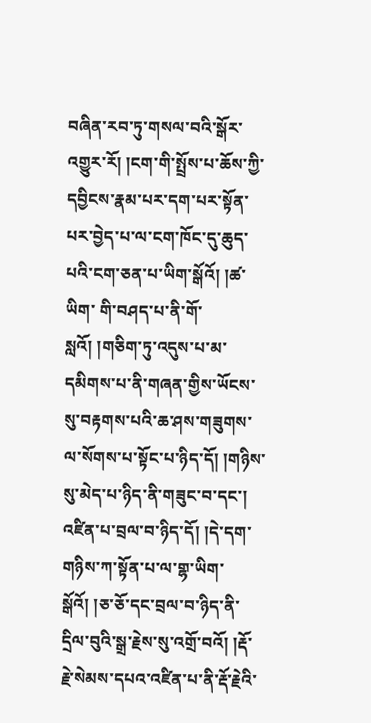བཞིན་རབ་ཏུ་གསལ་བའི་སྒོར་འགྱུར་རོ། །ངག་གི་སྤྲོས་པ་ཆོས་ཀྱི་དབྱིངས་རྣམ་པར་དག་པར་སྟོན་པར་བྱེད་པ་ལ་ངག་ཁོང་དུ་ཆུད་པའི་ངག་ཅན་པ་ཡིག་སྒོའོ། །ཚ་ཡིག་ གི་བཤད་པ་ནི་གོ་སླའོ། །གཅིག་ཏུ་འདུས་པ་མ་དམིགས་པ་ནི་གཞན་གྱིས་ཡོངས་སུ་བརྟགས་པའི་ཆ་ཤས་གཟུགས་ལ་སོགས་པ་སྟོང་པ་ཉིད་དོ། །གཉིས་སུ་མེད་པ་ཉིད་ནི་གཟུང་བ་དང་། འཛིན་པ་བྲལ་བ་ཉིད་དོ། །དེ་དག་གཉིས་ཀ་སྟོན་པ་ལ་གྷ་ཡིག་ སྒོའོ། །ཅ་ཅོ་དང་བྲལ་བ་ཉིད་ནི་དྲིལ་བུའི་སྒྲ་རྗེས་སུ་འགྲོ་བའོ། །རྡོ་རྗེ་སེམས་དཔའ་འཛིན་པ་ནི་རྡོ་རྗེའི་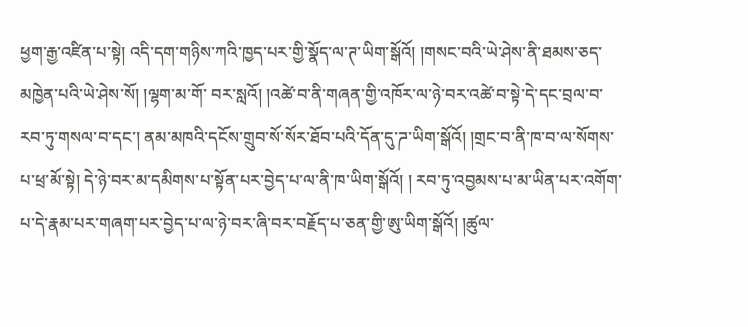ཕྱག་རྒྱ་འཛིན་པ་སྟེ། འདི་དག་གཉིས་ཀའི་ཁྱད་པར་གྱི་སྣོད་ལ་ཊ་ཡིག་སྒོའོ། །གསང་བའི་ཡེ་ཤེས་ནི་ཐམས་ཅད་མཁྱེན་པའི་ཡེ་ཤེས་སོ། །ལྷག་མ་གོ་ བར་སླའོ། །འཚེ་བ་ནི་གཞན་གྱི་འཁོར་ལ་ཉེ་བར་འཚེ་བ་སྟེ་དེ་དང་བྲལ་བ་རབ་ཏུ་གསལ་བ་དང་། ནམ་མཁའི་དངོས་གྲུབ་སོ་སོར་ཐོབ་པའི་དོན་དུ་ཌ་ཡིག་སྒོའོ། །གྲང་བ་ནི་ཁ་བ་ལ་སོགས་པ་ཕྲ་མོ་སྟེ། དེ་ཉེ་བར་མ་དམིགས་པ་སྟོན་པར་བྱེད་པ་ལ་ནི་ཁ་ཡིག་སྒོའོ། ། རབ་ཏུ་འབྱམས་པ་མ་ཡིན་པར་འགོག་པ་དེ་རྣམ་པར་གཞག་པར་བྱེད་པ་ལ་ཉེ་བར་ཞི་བར་བརྗོད་པ་ཅན་གྱི་ཨུ་ཡིག་སྒོའོ། །ཚུལ་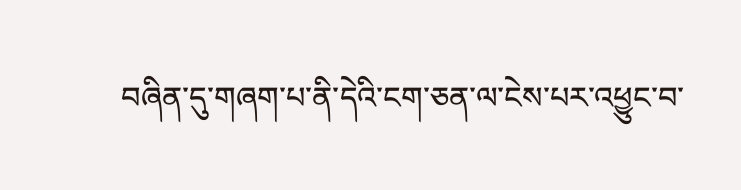བཞིན་དུ་གཞག་པ་ནི་དེའི་ངག་ཅན་ལ་ངེས་པར་འཕྱུང་བ་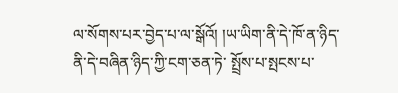ལ་སོགས་པར་བྱེད་པ་ལ་སྒོའོ། །ཡ་ཡིག་ནི་དེ་ཁོ་ན་ཉིད་ནི་དེ་བཞིན་ཉིད་ཀྱི་ངག་ཅན་ཏེ་ སྤྲོས་པ་སྤངས་པ་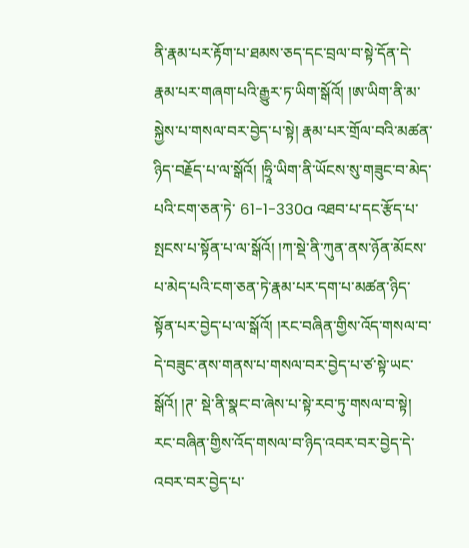ནི་རྣམ་པར་རྟོག་པ་ཐམས་ཅད་དང་བྲལ་བ་སྟེ་དོན་དེ་རྣམ་པར་གཞག་པའི་རྒྱུར་ཏ་ཡིག་སྒོའོ། །ཨ་ཡིག་ནི་མ་སྐྱེས་པ་གསལ་བར་བྱེད་པ་སྟེ། རྣམ་པར་གྲོལ་བའི་མཚན་ཉིད་བརྗོད་པ་ལ་སྒོའོ། །ཧྲཱི་ཡིག་ནི་ཡོངས་སུ་གཟུང་བ་མེད་པའི་ངག་ཅན་ཏེ་ 61-1-330a འཐབ་པ་དང་རྩོད་པ་སྤངས་པ་སྟོན་པ་ལ་སྒོའོ། །ཀ་སྡེ་ནི་ཀུན་ནས་ཉོན་མོངས་པ་མེད་པའི་ངག་ཅན་ཏེ་རྣམ་པར་དག་པ་མཚན་ཉིད་སྟོན་པར་བྱེད་པ་ལ་སྒོའོ། །རང་བཞིན་གྱིས་འོད་གསལ་བ་དེ་བཟུང་ནས་གནས་པ་གསལ་བར་བྱེད་པ་ཙ་སྟེ་ཡང་སྒོའོ། །ཊ་ སྡེ་ནི་སྣང་བ་ཞེས་པ་སྟེ་རབ་ཏུ་གསལ་བ་སྟེ། རང་བཞིན་གྱིས་འོད་གསལ་བ་ཉིད་འབར་བར་བྱེད་དེ་འབར་བར་བྱེད་པ་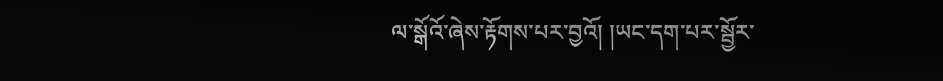ལ་སྒོའོ་ཞེས་རྟོགས་པར་བྱའོ། །ཡང་དག་པར་སྦྱོར་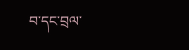བ་དང་བྲལ་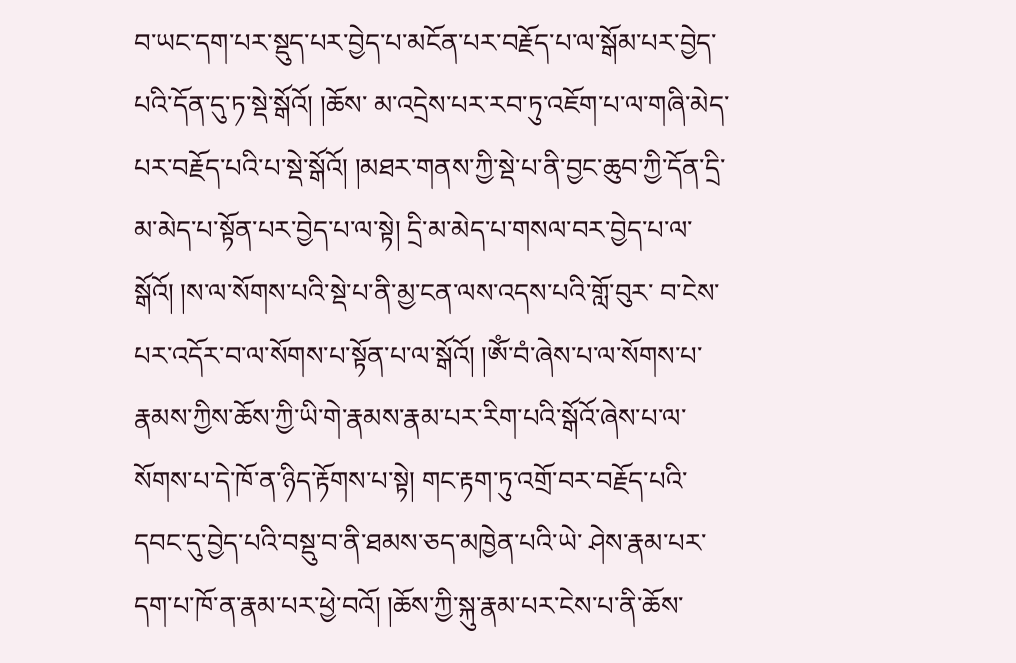བ་ཡང་དག་པར་སྡུད་པར་བྱེད་པ་མངོན་པར་བརྗོད་པ་ལ་སྒོམ་པར་བྱེད་པའི་དོན་དུ་ཏ་སྡེ་སྒོའོ། །ཆོས་ མ་འདྲེས་པར་རབ་ཏུ་འཇོག་པ་ལ་གཞི་མེད་པར་བརྗོད་པའི་པ་སྡེ་སྒོའོ། །མཐར་གནས་ཀྱི་སྡེ་པ་ནི་བྱང་ཆུབ་ཀྱི་དོན་དྲི་མ་མེད་པ་སྟོན་པར་བྱེད་པ་ལ་སྟེ། དྲི་མ་མེད་པ་གསལ་བར་བྱེད་པ་ལ་སྒོའོ། །ས་ལ་སོགས་པའི་སྡེ་པ་ནི་མྱ་ངན་ལས་འདས་པའི་གློ་བུར་ བ་ངེས་པར་འདོར་བ་ལ་སོགས་པ་སྟོན་པ་ལ་སྒོའོ། །ཨོཾ་བཾ་ཞེས་པ་ལ་སོགས་པ་རྣམས་ཀྱིས་ཆོས་ཀྱི་ཡི་གེ་རྣམས་རྣམ་པར་རིག་པའི་སྒོའོ་ཞེས་པ་ལ་སོགས་པ་དེ་ཁོ་ན་ཉིད་རྟོགས་པ་སྟེ། གང་རྟག་ཏུ་འགྲོ་བར་བརྗོད་པའི་དབང་དུ་བྱེད་པའི་བསྡུ་བ་ནི་ཐམས་ཅད་མཁྱེན་པའི་ཡེ་ ཤེས་རྣམ་པར་དག་པ་ཁོ་ན་རྣམ་པར་ཕྱེ་བའོ། །ཆོས་ཀྱི་སྐུ་རྣམ་པར་ངེས་པ་ནི་ཆོས་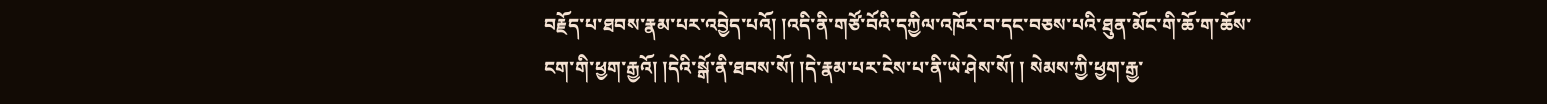བརྗོད་པ་ཐབས་རྣམ་པར་འབྱེད་པའོ། །འདི་ནི་གཙོ་བོའི་དཀྱིལ་འཁོར་བ་དང་བཅས་པའི་ཐུན་མོང་གི་ཆོ་ག་ཆོས་ངག་གི་ཕྱག་རྒྱའོ། །དེའི་སྒོ་ནི་ཐབས་སོ། །དེ་རྣམ་པར་ངེས་པ་ནི་ཡེ་ཤེས་སོ། ། སེམས་ཀྱི་ཕྱག་རྒྱ་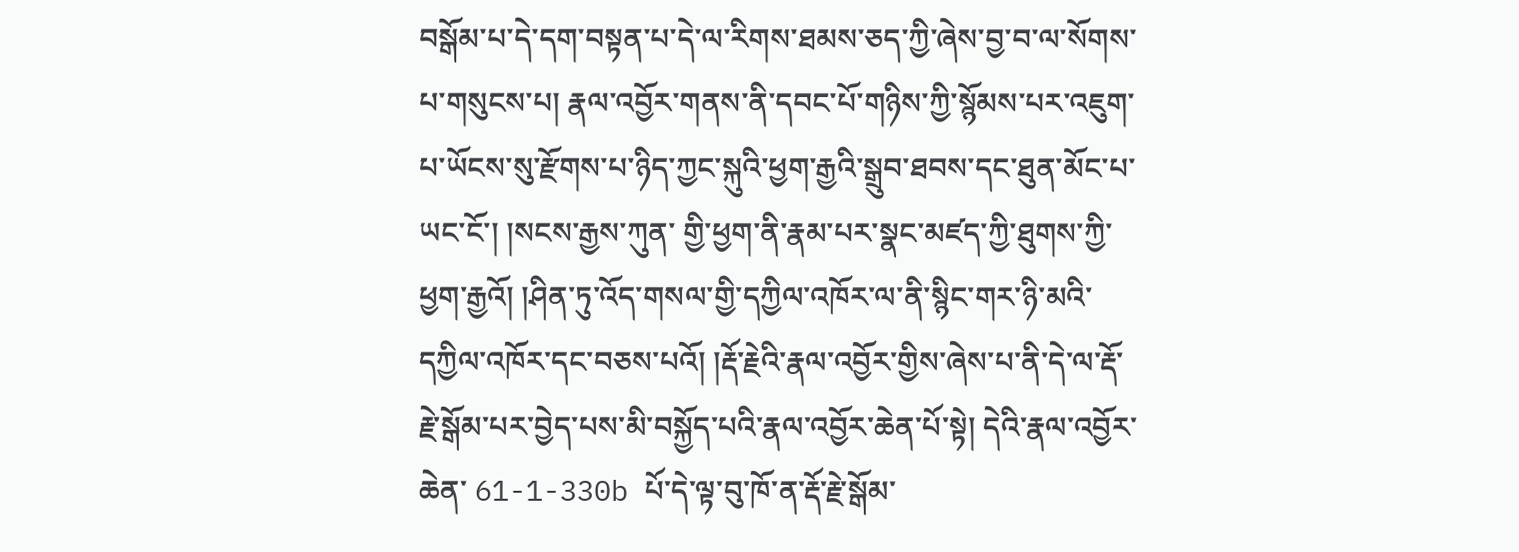བསྒོམ་པ་དེ་དག་བསྟན་པ་དེ་ལ་རིགས་ཐམས་ཅད་ཀྱི་ཞེས་བྱ་བ་ལ་སོགས་པ་གསུངས་པ། རྣལ་འབྱོར་གནས་ནི་དབང་པོ་གཉིས་ཀྱི་སྙོམས་པར་འཇུག་པ་ཡོངས་སུ་རྫོགས་པ་ཉིད་ཀྱང་སྐུའི་ཕྱག་རྒྱའི་སྒྲུབ་ཐབས་དང་ཐུན་མོང་པ་ཡང་ངོ་། །སངས་རྒྱས་ཀུན་ གྱི་ཕྱག་ནི་རྣམ་པར་སྣང་མཛད་ཀྱི་ཐུགས་ཀྱི་ཕྱག་རྒྱའོ། །ཤིན་ཏུ་འོད་གསལ་གྱི་དཀྱིལ་འཁོར་ལ་ནི་སྙིང་གར་ཉི་མའི་དཀྱིལ་འཁོར་དང་བཅས་པའོ། །རྡོ་རྗེའི་རྣལ་འབྱོར་གྱིས་ཞེས་པ་ནི་དེ་ལ་རྡོ་རྗེ་སྒོམ་པར་བྱེད་པས་མི་བསྐྱོད་པའི་རྣལ་འབྱོར་ཆེན་པོ་སྟེ། དེའི་རྣལ་འབྱོར་ཆེན་ 61-1-330b པོ་དེ་ལྟ་བུ་ཁོ་ན་རྡོ་རྗེ་སྒོམ་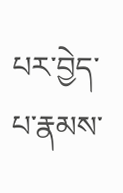པར་བྱེད་པ་རྣམས་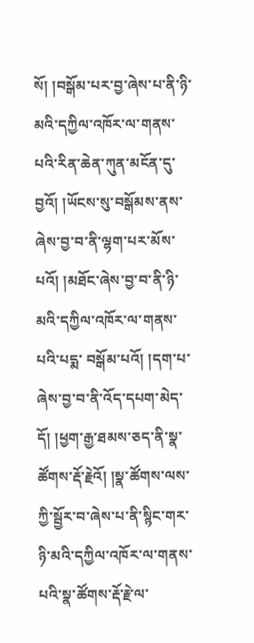སོ། །བསྒོམ་པར་བྱ་ཞེས་པ་ནི་ཉི་མའི་དཀྱིལ་འཁོར་ལ་གནས་པའི་རིན་ཆེན་ཀུན་མངོན་དུ་བྱའོ། །ཡོངས་སུ་བསྒོམས་ནས་ཞེས་བྱ་བ་ནི་ལྷག་པར་མོས་པའོ། །མཐོང་ཞེས་བྱ་བ་ནི་ཉི་མའི་དཀྱིལ་འཁོར་ལ་གནས་པའི་པདྨ་ བསྒོམ་པའོ། །དག་པ་ཞེས་བྱ་བ་ནི་འོད་དཔག་མེད་དོ། །ཕྱག་རྒྱ་ཐམས་ཅད་ནི་སྣ་ཚོགས་རྡོ་རྗེའོ། །སྣ་ཚོགས་ལས་ཀྱི་སྦྱོར་བ་ཞེས་པ་ནི་སྙིང་གར་ཉི་མའི་དཀྱིལ་འཁོར་ལ་གནས་པའི་སྣ་ཚོགས་རྡོ་རྗེ་ལ་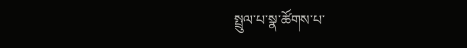སྤྲུལ་པ་སྣ་ཚོགས་པ་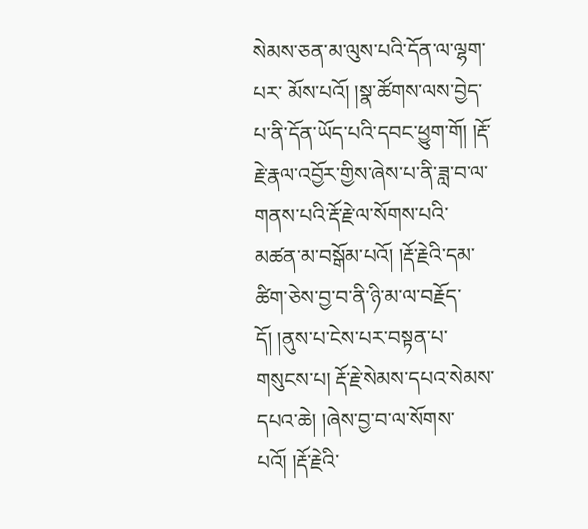སེམས་ཅན་མ་ལུས་པའི་དོན་ལ་ལྷག་པར་ མོས་པའོ། །སྣ་ཚོགས་ལས་བྱེད་པ་ནི་དོན་ཡོད་པའི་དབང་ཕྱུག་གོ། །རྡོ་རྗེ་རྣལ་འབྱོར་གྱིས་ཞེས་པ་ནི་ཟླ་བ་ལ་གནས་པའི་རྡོ་རྗེ་ལ་སོགས་པའི་མཚན་མ་བསྒོམ་པའོ། །རྡོ་རྗེའི་དམ་ཚིག་ཅེས་བྱ་བ་ནི་ཉི་མ་ལ་བརྗོད་དོ། །ནུས་པ་ངེས་པར་བསྟན་པ་གསུངས་པ། རྡོ་རྗེ་སེམས་དཔའ་སེམས་དཔའ་ཆེ། །ཞེས་བྱ་བ་ལ་སོགས་པའོ། །རྡོ་རྗེའི་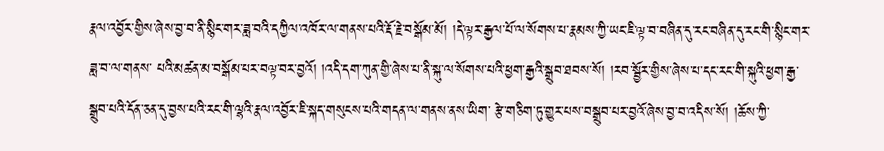རྣལ་འབྱོར་གྱིས་ཞེས་བྱ་བ་ནི་སྙིང་གར་ཟླ་བའི་དཀྱིལ་འཁོར་ལ་གནས་པའི་རྡོ་རྗེ་བསྒོམ་མོ། །དེ་ལྟར་རྒྱལ་པོ་ལ་སོགས་པ་རྣམས་ཀྱི་ཡང་ཇི་ལྟ་བ་བཞིན་དུ་རང་བཞིན་དུ་རང་གི་སྙིང་གར་ཟླ་བ་ལ་གནས་ པའི་མཚན་མ་བསྒོམ་པར་བལྟ་བར་བྱའོ། །འདི་དག་ཀུན་གྱི་ཞེས་པ་ནི་སྐུ་ལ་སོགས་པའི་ཕྱག་རྒྱའི་སྒྲུབ་ཐབས་སོ། །རབ་སྦྱོར་གྱིས་ཞེས་པ་དང་རང་གི་སྐུའི་ཕྱག་རྒྱ་སྒྲུབ་པའི་དོན་ཅན་དུ་བྱས་པའི་རང་གི་ལྷའི་རྣལ་འབྱོར་ཇི་སྐད་གསུངས་པའི་གདན་ལ་གནས་ནས་ཡིག་ རྩེ་གཅིག་ཏུ་གྱུར་པས་བསྒྲུབ་པར་བྱའོ་ཞེས་བྱ་བ་འདིས་སོ། །ཆོས་ཀྱི་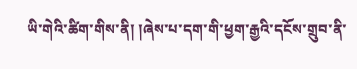ཡི་གེའི་ཚིག་གིས་ནི། །ཞེས་པ་དག་གི་ཕྱག་རྒྱའི་དངོས་གྲུབ་ནི་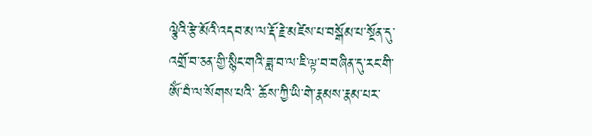ལྕེའི་རྩེ་མོའི་འདབ་མ་ལ་རྡོ་རྗེ་མཛེས་པ་བསྒོམ་པ་སྔོན་དུ་འགྲོ་བ་ཅན་གྱི་སྙིང་གའི་ཟླ་བ་ལ་ཇི་ལྟ་བ་བཞིན་དུ་རང་གི་ཨོཾ་བཾ་ལ་སོགས་པའི་ ཆོས་ཀྱི་ཡི་གེ་རྣམས་རྣམ་པར་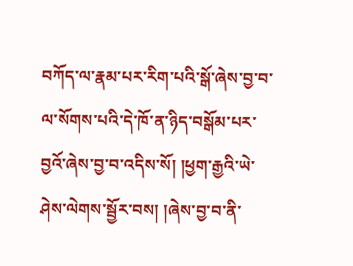བཀོད་ལ་རྣམ་པར་རིག་པའི་སྒོ་ཞེས་བྱ་བ་ལ་སོགས་པའི་དེ་ཁོ་ན་ཉིད་བསྒོམ་པར་བྱའོ་ཞེས་བྱ་བ་འདིས་སོ། །ཕྱག་རྒྱའི་ཡེ་ཤེས་ལེགས་སྦྱོར་བས། །ཞེས་བྱ་བ་ནི་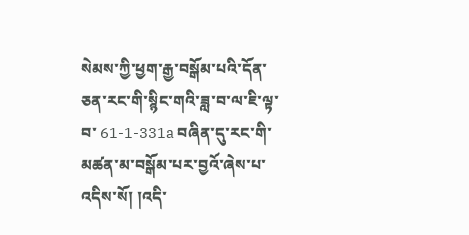སེམས་ཀྱི་ཕྱག་རྒྱ་བསྒོམ་པའི་དོན་ཅན་རང་གི་སྙིང་གའི་ཟླ་བ་ལ་ཇི་ལྟ་བ་ 61-1-331a བཞིན་དུ་རང་གི་མཚན་མ་བསྒོམ་པར་བྱའོ་ཞེས་པ་འདིས་སོ། །འདི་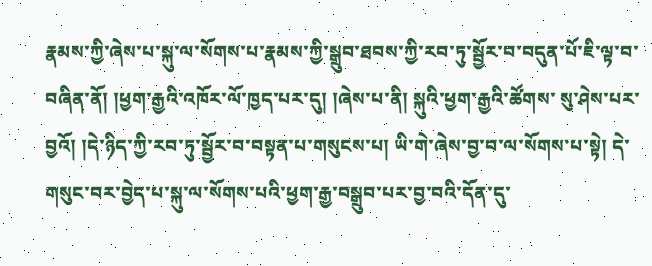རྣམས་ཀྱི་ཞེས་པ་སྐུ་ལ་སོགས་པ་རྣམས་ཀྱི་སྒྲུབ་ཐབས་ཀྱི་རབ་ཏུ་སྦྱོར་བ་བདུན་པོ་ཇི་ལྟ་བ་བཞིན་ནོ། །ཕྱག་རྒྱའི་འཁོར་ལོ་ཁྱད་པར་དུ། །ཞེས་པ་ནི། སྐུའི་ཕྱག་རྒྱའི་ཚོགས་ སུ་ཤེས་པར་བྱའོ། །དེ་ཉིད་ཀྱི་རབ་ཏུ་སྦྱོར་བ་བསྟན་པ་གསུངས་པ། ཡི་གེ་ཞེས་བྱ་བ་ལ་སོགས་པ་སྟེ། དེ་གསུང་བར་བྱེད་པ་སྐུ་ལ་སོགས་པའི་ཕྱག་རྒྱ་བསྒྲུབ་པར་བྱ་བའི་དོན་དུ་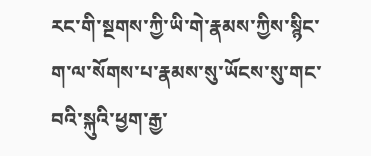རང་གི་སྔགས་ཀྱི་ཡི་གེ་རྣམས་ཀྱིས་སྙིང་ག་ལ་སོགས་པ་རྣམས་སུ་ཡོངས་སུ་གང་བའི་སྐུའི་ཕྱག་རྒྱ་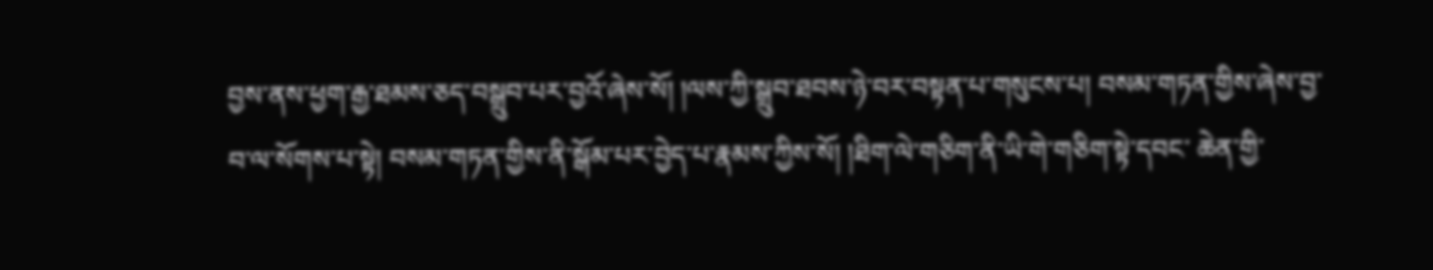བྱས་ནས་ཕྱག་རྒྱ་ཐམས་ཅད་བསྒྲུབ་པར་བྱའོ་ཞེས་སོ། །ལས་ཀྱི་སྒྲུབ་ཐབས་ཉེ་བར་བསྟན་པ་གསུངས་པ། བསམ་གཏན་གྱིས་ཞེས་བྱ་བ་ལ་སོགས་པ་སྟེ། བསམ་གཏན་གྱིས་ནི་སྒོམ་པར་བྱེད་པ་རྣམས་ཀྱིས་སོ། །ཐིག་ལེ་གཅིག་ནི་ཡི་གེ་གཅིག་སྟེ་དབང་ ཆེན་གྱི་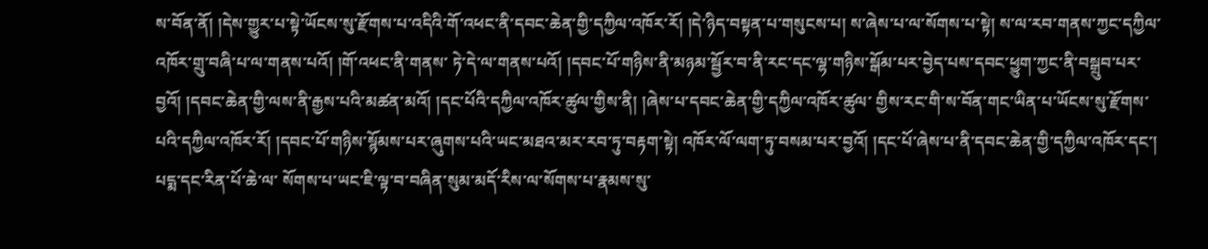ས་བོན་ནོ། །དེས་གྱུར་པ་སྟེ་ཡོངས་སུ་རྫོགས་པ་འདིའི་གོ་འཕང་ནི་དབང་ཆེན་གྱི་དཀྱིལ་འཁོར་རོ། །དེ་ཉིད་བསྟན་པ་གསུངས་པ། ས་ཞེས་པ་ལ་སོགས་པ་སྟེ། ས་ལ་རབ་གནས་ཀྱང་དཀྱིལ་འཁོར་གྲུ་བཞི་པ་ལ་གནས་པའོ། །གོ་འཕང་ནི་གནས་ ཏེ་དེ་ལ་གནས་པའོ། །དབང་པོ་གཉིས་ནི་མཉམ་སྦྱོར་བ་ནི་རང་དང་ལྷ་གཉིས་སྒོམ་པར་བྱེད་པས་དབང་ཕྱུག་ཀྱང་ནི་བསྒྲུབ་པར་བྱའོ། །དབང་ཆེན་གྱི་ལས་ནི་རྒྱས་པའི་མཚན་མའོ། །དང་པོའི་དཀྱིལ་འཁོར་ཚུལ་གྱིས་ནི། །ཞེས་པ་དབང་ཆེན་གྱི་དཀྱིལ་འཁོར་ཚུལ་ གྱིས་རང་གི་ས་བོན་གང་ཡིན་པ་ཡོངས་སུ་རྫོགས་པའི་དཀྱིལ་འཁོར་རོ། །དབང་པོ་གཉིས་སྙོམས་པར་ཞུགས་པའི་ཡང་མཐའ་མར་རབ་ཏུ་བརྟག་སྟེ། འཁོར་ལོ་ལག་ཏུ་བསམ་པར་བྱའོ། །དང་པོ་ཞེས་པ་ནི་དབང་ཆེན་གྱི་དཀྱིལ་འཁོར་དང་། པདྨ་དང་རིན་པོ་ཆེ་ལ་ སོགས་པ་ཡང་ཇི་ལྟ་བ་བཞིན་སུམ་མདོ་རིས་ལ་སོགས་པ་རྣམས་སུ་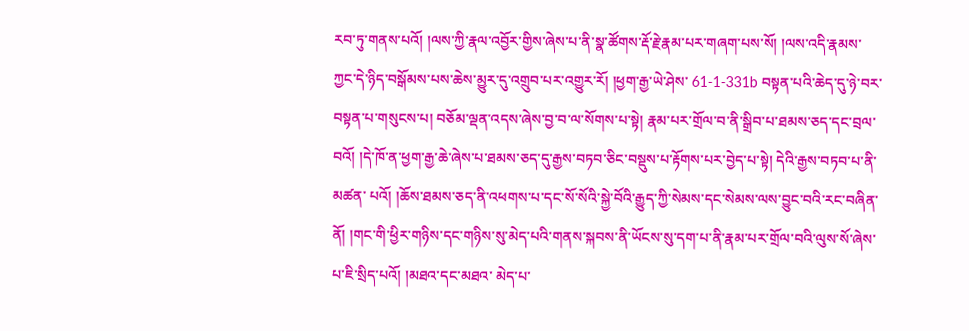རབ་ཏུ་གནས་པའོ། །ལས་ཀྱི་རྣལ་འབྱོར་གྱིས་ཞེས་པ་ནི་སྣ་ཚོགས་རྡོ་རྗེ་རྣམ་པར་གཞག་པས་སོ། །ལས་འདི་རྣམས་ཀྱང་དེ་ཉིད་བསྒོམས་པས་ཆེས་མྱུར་དུ་འགྲུབ་པར་འགྱུར་རོ། །ཕྱག་རྒྱ་ཡེ་ཤེས་ 61-1-331b བསྟན་པའི་ཆེད་དུ་ཉེ་བར་བསྟན་པ་གསུངས་པ། བཅོམ་ལྡན་འདས་ཞེས་བྱ་བ་ལ་སོགས་པ་སྟེ། རྣམ་པར་གྲོལ་བ་ནི་སྒྲིབ་པ་ཐམས་ཅད་དང་བྲལ་བའོ། །དེ་ཁོ་ན་ཕྱག་རྒྱ་ཆེ་ཞེས་པ་ཐམས་ཅད་དུ་རྒྱས་བཏབ་ཅིང་བསྡུས་པ་རྟོགས་པར་བྱེད་པ་སྟེ། དེའི་རྒྱས་བཏབ་པ་ནི་མཚན་ པའོ། །ཆོས་ཐམས་ཅད་ནི་འཕགས་པ་དང་སོ་སོའི་སྐྱེ་བོའི་རྒྱུད་ཀྱི་སེམས་དང་སེམས་ལས་བྱུང་བའི་རང་བཞིན་ནོ། །གང་གི་ཕྱིར་གཉིས་དང་གཉིས་སུ་མེད་པའི་གནས་སྐབས་ནི་ཡོངས་སུ་དག་པ་ནི་རྣམ་པར་གྲོལ་བའི་ལུས་སོ་ཞེས་པ་ཇི་སྲིད་པའོ། །མཐའ་དང་མཐའ་ མེད་པ་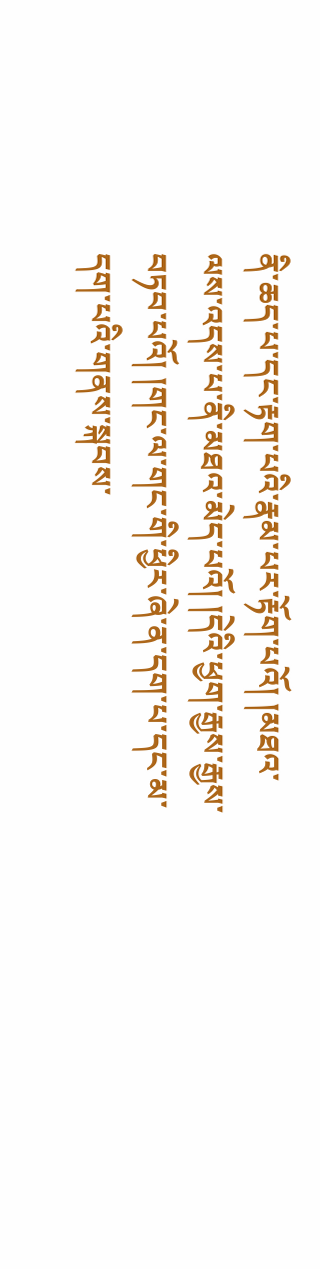ནི་ཆད་པ་དང་རྟག་པའི་རྣམ་པར་རྟོག་པའོ། །མཐའ་ལས་འདས་པ་ནི་མཐའ་མེད་པའོ། །དེའི་ཕྱག་རྒྱས་རྒྱས་བཏབ་པའོ། །གང་ལ་གང་གི་ཕྱིར་ཞེ་ན་དག་པ་དང་མ་དག་པའི་གནས་སྐབས་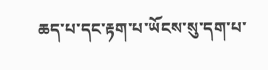ཆད་པ་དང་རྟག་པ་ཡོངས་སུ་དག་པ་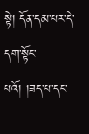སྟེ། དོན་དམ་པར་དེ་དག་སྟོང་པའོ། །ཟད་པ་དང་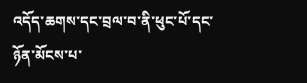འདོད་ཆགས་དང་བྲལ་བ་ནི་ཕུང་པོ་དང་ཉོན་མོངས་པ་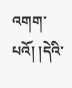འགག་པའོ། །དེའི་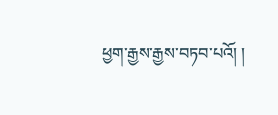ཕྱག་རྒྱས་རྒྱས་བཏབ་པའོ། །